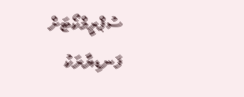ސުޕްރީމްކޯޓަށް ފަނޑިޔާރަކު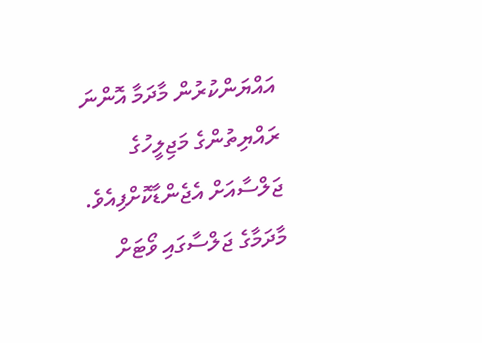އައްޔަންކުރުން މާދަމާ އޮންނަ ރައްޔިތުންގެ މަޖިލީހުގެ ޖަލްސާއަށް އެޖެންޑާކޮށްފިއެވެ.
މާދަމާގެ ޖަލްސާގައި ވޯޓަށް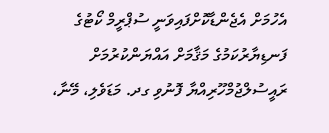އެހުމަށް އެޖެންޑާކޮށްފައިވަނީ ސުޕްރީމް ކޯޓުގެ ފަނޑިޔާރުކަމުގެ މަޤާމަށް އައްޔަންކުރުމަށް ރައީސުލްޖުމްހޫރިއްޔާ ފޮނުވި ގދ. މަޑަވެލި، މޭނާ،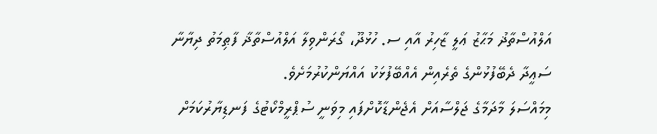އަލްއުސްތާޛު މަޙާޒު ޢަލީ ޒާހިރު އާއި ސ. ހުޅުދޫ، ގޯރަންވިލާ އަލްއުސްތާޛާ ފާޠިމަތު ދިޔާނާ ސަޢީދާ ދެބޭފުޅުންގެ ތެރެއިން އެއްބޭފުޅަކު އައްޔަންކުރުމަށެވެ.
މިމައްސަލަ މާދަމާގެ ޖަލްސާއަށް އެޖެންޑާކޮށްފައި މިވަނީ ސުޕްރީމްކޯޓުގެ ފަނޑިޔާރުކަމަށް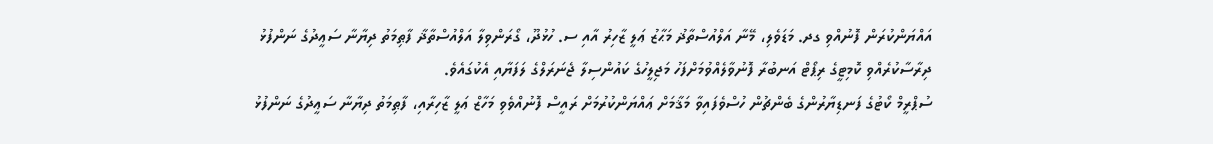އައްޔަންކުރަން ފޮނުއްވި ގދ. މަޑަވެލި، މޭނާ އަލްއުސްތާޛު މަޙާޒު ޢަލީ ޒާހިރު އާއި ސ. ހުޅުދޫ، ގޯރަންވިލާ އަލްއުސްތާޛާ ފާޠިމަތު ދިޔާނާ ސަޢީދުގެ ނަންފުޅު ދިރާސާކުރެއްވި ކޮމިޓީގެ ރިޕޯޓް އަނބުރާ ފޮނުވާލެއްވުމަށްފަހު މަޖިލީހުގެ ކައުންސިލާ ޖެނަރަލްގެ ލަފަޔާއި އެކުގައެވެ.
ސުޕްރީމް ކޯޓުގެ ފަނޑިޔާރުންގެ ބެންޗުން ހުސްވެފައިވާ މަޤާމަށް ޢައްޔަންކުރުމަށް ރައީސް ފޮނުއްވެވި މަހާޒް ޢަލީ ޒާހިރާއި، ފާޠިމަތު ދިޔާނާ ސަޢީދުގެ ނަންފުޅު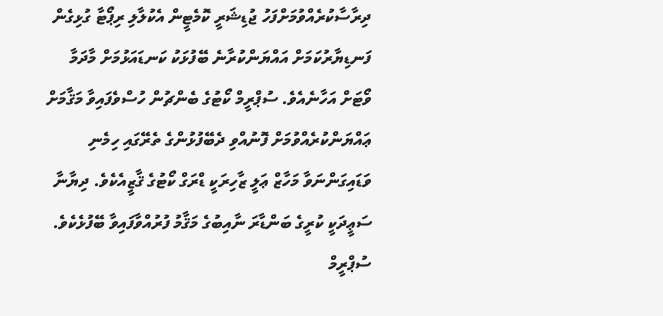ދިރާސާކުރެއްވުމަށްފަހު ޖުޑިޝަރީ ކޮމެޓީން އެކުލާލި ރިޕޯޓާ ގުޅިގެން ފަނޑިޔާރުކަމަށް އައްޔަންކުރާނެ ބޭފުޅަކު ކަނޑައަޅުމަށް މާދަމާ ވޯޓަށް އަހާނެއެވެ. ސުޕްރީމް ކޯޓުގެ ބެންޗުން ހުސްވެފައިވާ މަޤާމަށް ޢައްޔަންކުރެއްވުމަށް ފޮނުއްވި ދެބޭފުޅުންގެ ތެރޭގައި ހިމެނި ވަޑައިގަންނަވާ މަހާޒް ޢަލީ ޒާހިރަކީ ޑްރަގް ކޯޓުގެ ޤާޒީއެކެވެ. ދިޔާނާ ސަޢީދަކީ ކުރީގެ ބަންޑާރަ ނާއިބުގެ މަޤާމު ފުރުއްވާފައިވާ ބޭފުޅެކެވެ.
ސުޕްރީމް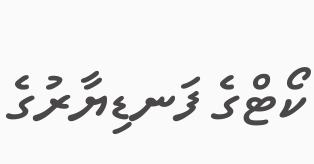ކޯޓްގެ ފަނޑިޔާރުގެ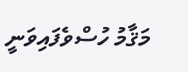މަޤާމު ހުސްވެފައިވަނީ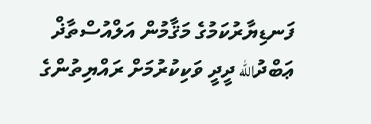ފަނޑިޔާރުކަމުގެ މަޤާމުން އަލްއުސްތާޛް ޢަބްދުالله ދީދީ ވަކިކުރުމަށް ރައްޔިތުންގެ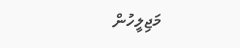މަޖިލީހުން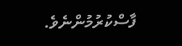ފާސްކުރުމުންނެވެ.